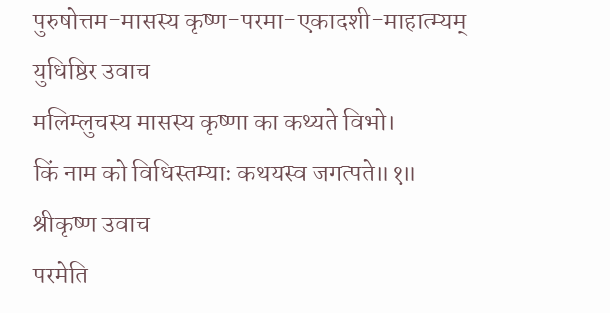पुरुषोत्तम-मासस्य कृष्ण-परमा-एकादशी-माहात्म्यम्
युधिष्ठिर उवाच
मलिम्लुचस्य मासस्य कृष्णा का कथ्यते विभो।
किं नाम को विधिस्तम्याः कथयस्व जगत्पते॥१॥
श्रीकृष्ण उवाच
परमेति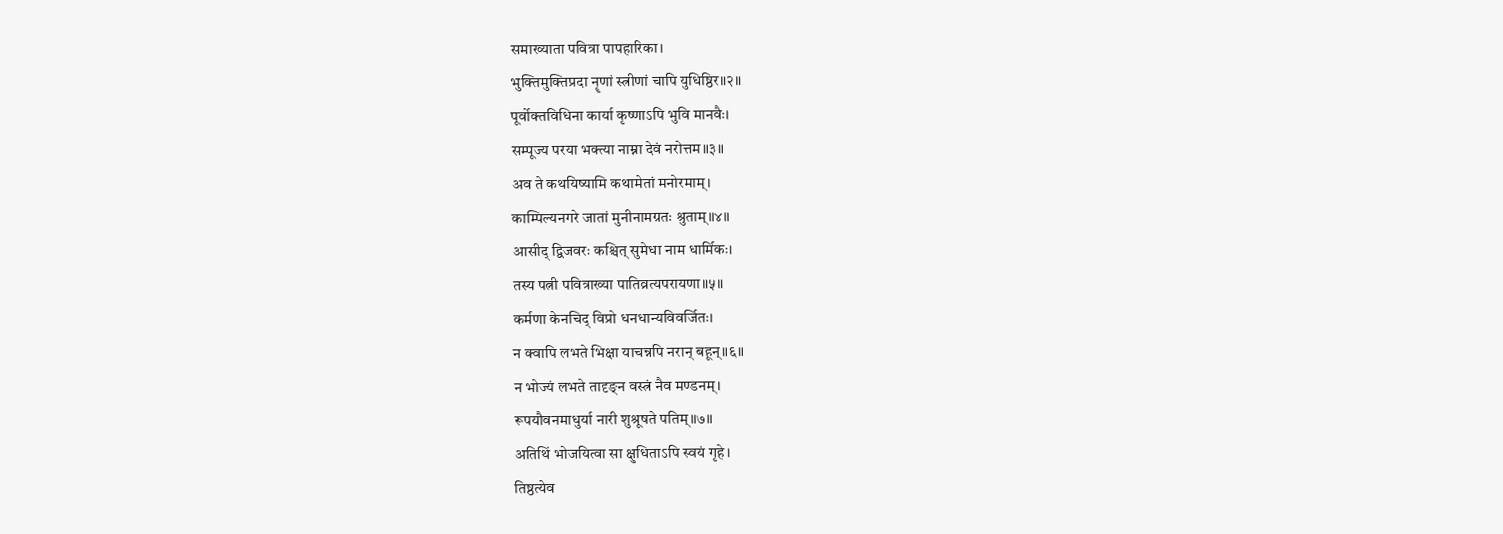समाख्याता पवित्रा पापहारिका।
भुक्तिमुक्तिप्रदा नॄणां स्त्रीणां चापि युधिष्ठिर॥२॥
पूर्वोक्तविधिना कार्या कृष्णाऽपि भुवि मानवैः।
सम्पूज्य परया भक्त्या नाम्ना देवं नरोत्तम॥३॥
अव ते कथयिष्यामि कथामेतां मनोरमाम्।
काम्पिल्यनगरे जातां मुनीनामग्रतः श्रुताम्॥४॥
आसीद् द्विजवरः कश्चित् सुमेधा नाम धार्मिकः।
तस्य पत्नी पवित्राख्या पातिव्रत्यपरायणा॥५॥
कर्मणा केनचिद् विप्रो धनधान्यविवर्जितः।
न क्वापि लभते भिक्षा याचन्नपि नरान् बहून्॥६॥
न भोज्यं लभते तादृङ्न वस्त्रं नैव मण्डनम्।
रूपयौवनमाधुर्या नारी शुश्रूषते पतिम्॥७॥
अतिथिं भोजयित्वा सा क्षुधिताऽपि स्वयं गृहे।
तिष्ठत्येव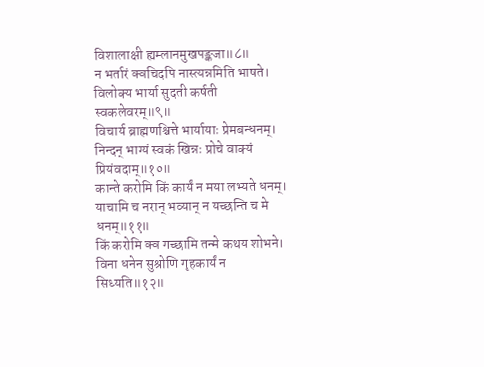विशालाक्षी ह्यम्लानमुखपङ्कजा॥८॥
न भर्तारं क्वचिदपि नास्त्यन्नमिति भाषते।
विलोक्य भार्या सुदती कर्षती स्वकलेवरम्॥९॥
विचार्य ब्राह्मणश्चित्ते भार्यायाः प्रेमबन्धनम्।
निन्दन् भाग्यं स्वकं खिन्नः प्रोचे वाक्यं प्रियंवदाम्॥१०॥
कान्ते करोमि किं कार्यं न मया लभ्यते धनम्।
याचामि च नरान् भव्यान् न यच्छन्ति च मे धनम्॥११॥
किं करोमि क्व गच्छामि तन्मे कथय शोभने।
विना धनेन सुश्रोणि गृहकार्यं न सिध्यति॥१२॥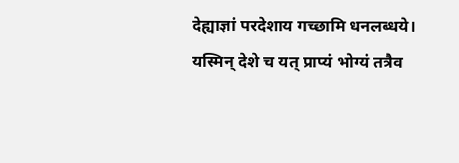देह्याज्ञां परदेशाय गच्छामि धनलब्धये।
यस्मिन् देशे च यत् प्राप्यं भोग्यं तत्रैव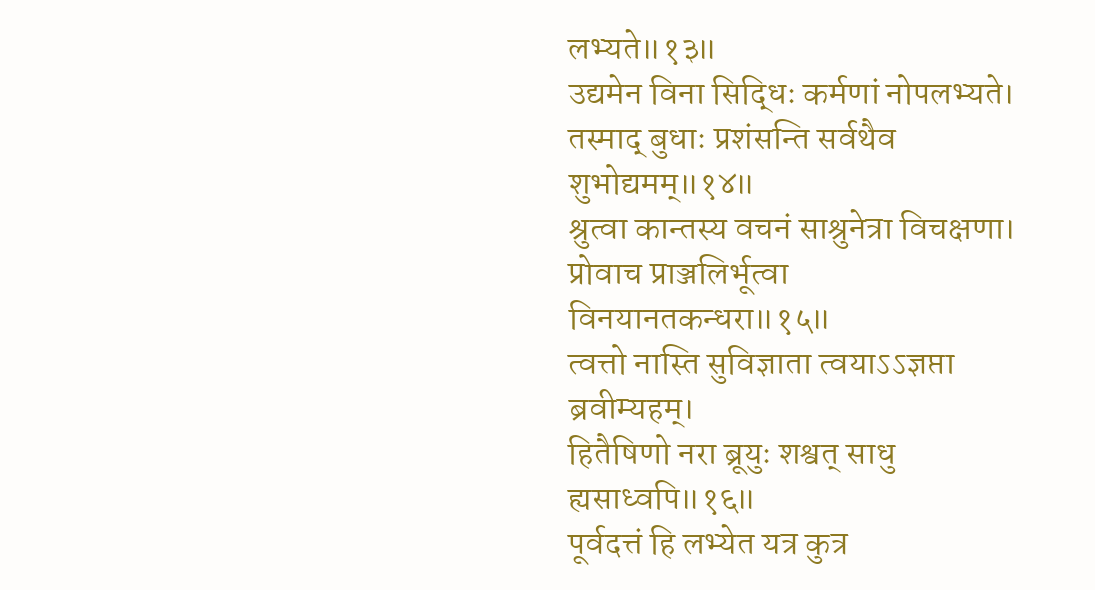लभ्यते॥१३॥
उद्यमेन विना सिद्धिः कर्मणां नोपलभ्यते।
तस्माद् बुधाः प्रशंसन्ति सर्वथैव शुभोद्यमम्॥१४॥
श्रुत्वा कान्तस्य वचनं साश्रुनेत्रा विचक्षणा।
प्रोवाच प्राञ्जलिर्भूत्वा विनयानतकन्धरा॥१५॥
त्वत्तो नास्ति सुविज्ञाता त्वयाऽऽज्ञप्ता ब्रवीम्यहम्।
हितैषिणो नरा ब्रूयुः शश्वत् साधु ह्यसाध्वपि॥१६॥
पूर्वदत्तं हि लभ्येत यत्र कुत्र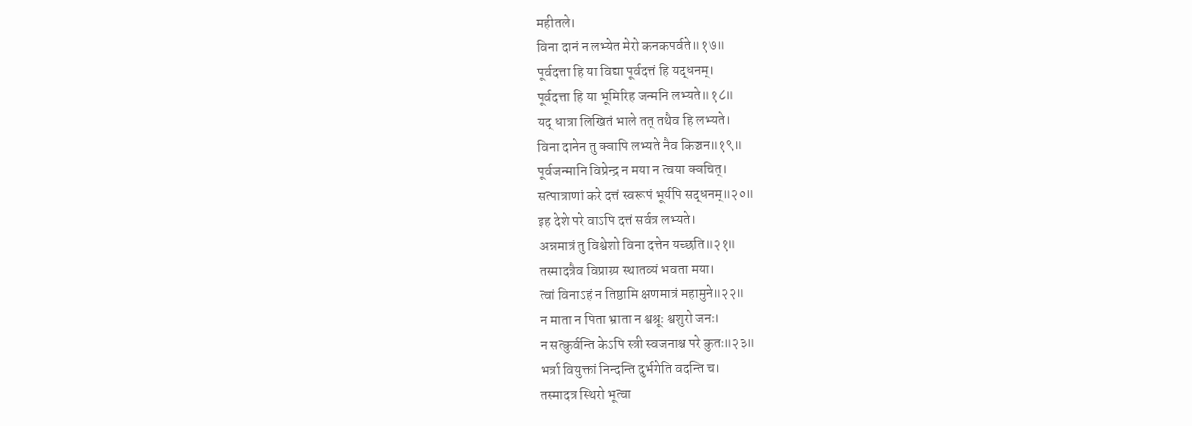महीतले।
विना दानं न लभ्येत मेरो कनकपर्वते॥१७॥
पूर्वदत्ता हि या विद्या पूर्वदत्तं हि यद्धनम्।
पूर्वदत्ता हि या भूमिरिह जन्मनि लभ्यते॥१८॥
यद् धात्रा लिखितं भाले तत् तथैव हि लभ्यते।
विना दानेन तु क्वापि लभ्यते नैव किञ्चन॥१९॥
पूर्वजन्मानि विप्रेन्द्र न मया न त्वया क्वचित्।
सत्पात्राणां करे दत्तं स्वरूपं भूर्यपि सद्धनम्॥२०॥
इह देशे परे वाऽपि दत्तं सर्वत्र लभ्यते।
अन्नमात्रं तु विश्वेशो विना दत्तेन यच्छति॥२१॥
तस्मादत्रैव विप्राग्र्य स्थातव्यं भवता मया।
त्वां विनाऽहं न तिष्ठामि क्षणमात्रं महामुने॥२२॥
न माता न पिता भ्राता न श्वश्रूः श्वशुरो जनः।
न सत्कुर्वन्ति केऽपि स्त्री स्वजनाश्च परे कुतः॥२३॥
भर्त्रा वियुक्तां निन्दन्ति दुर्भगेति वदन्ति च।
तस्मादत्र स्थिरो भूत्वा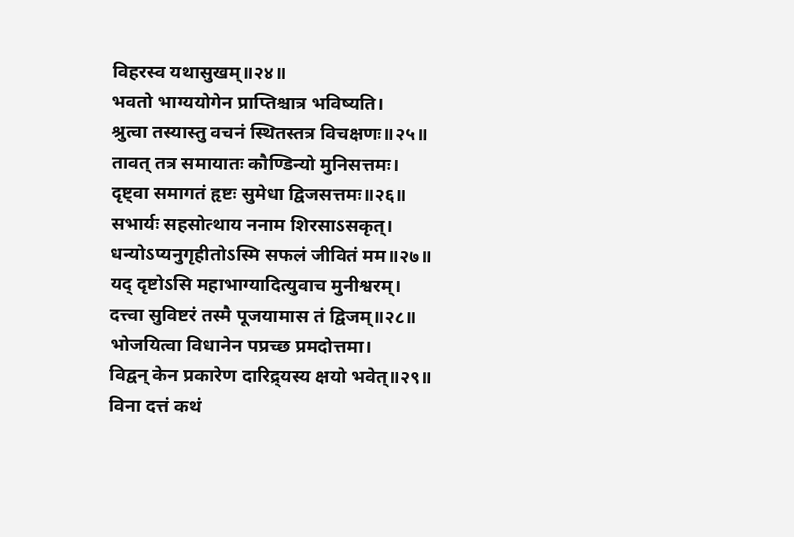विहरस्व यथासुखम्॥२४॥
भवतो भाग्ययोगेन प्राप्तिश्चात्र भविष्यति।
श्रुत्वा तस्यास्तु वचनं स्थितस्तत्र विचक्षणः॥२५॥
तावत् तत्र समायातः कौण्डिन्यो मुनिसत्तमः।
दृष्ट्वा समागतं हृष्टः सुमेधा द्विजसत्तमः॥२६॥
सभार्यः सहसोत्थाय ननाम शिरसाऽसकृत्।
धन्योऽप्यनुगृहीतोऽस्मि सफलं जीवितं मम॥२७॥
यद् दृष्टोऽसि महाभाग्यादित्युवाच मुनीश्वरम्।
दत्त्वा सुविष्टरं तस्मै पूजयामास तं द्विजम्॥२८॥
भोजयित्वा विधानेन पप्रच्छ प्रमदोत्तमा।
विद्वन् केन प्रकारेण दारिद्र्यस्य क्षयो भवेत्॥२९॥
विना दत्तं कथं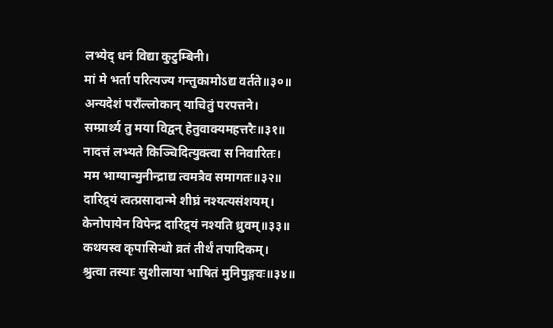लभ्येद् धनं विद्या कुटुम्बिनी।
मां मे भर्ता परित्यज्य गन्तुकामोऽद्य वर्तते॥३०॥
अन्यदेशं पराँल्लोकान् याचितुं परपत्तने।
सम्प्रार्थ्य तु मया विद्वन् हेतुवाक्यमहत्तरैः॥३१॥
नादत्तं लभ्यते किञ्चिदित्युक्त्वा स निवारितः।
मम भाग्यान्मुनीन्द्राद्य त्वमत्रैव समागतः॥३२॥
दारिद्र्यं त्वत्प्रसादान्मे शीघ्रं नश्यत्यसंशयम्।
केनोपायेन विपेन्द्र दारिद्र्यं नश्यति ध्रुवम्॥३३॥
कथयस्व कृपासिन्धो व्रतं तीर्थं तपादिकम्।
श्रुत्वा तस्याः सुशीलाया भाषितं मुनिपुङ्गवः॥३४॥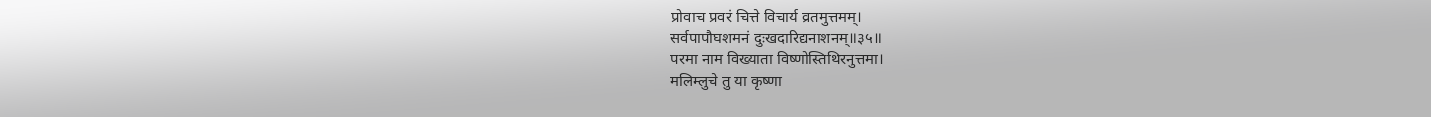प्रोवाच प्रवरं चित्ते विचार्य व्रतमुत्तमम्।
सर्वपापौघशमनं दुःखदारिद्यनाशनम्॥३५॥
परमा नाम विख्याता विष्णोस्तिथिरनुत्तमा।
मलिम्लुचे तु या कृष्णा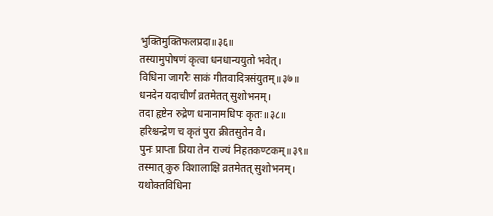भुक्तिमुक्तिफलप्रदा॥३६॥
तस्यामुपोषणं कृत्वा धनधान्ययुतो भवेत्।
विधिना जागरैः साकं गीतवादित्रसंयुतम्॥३७॥
धनदेन यदाचीर्णं व्रतमेतत् सुशोभनम्।
तदा हृष्टेन रुद्रेण धनानामधिपः कृतः॥३८॥
हरिश्चन्द्रेण च कृतं पुरा क्रीतसुतेन वै।
पुनः प्राप्ता प्रिया तेन राज्यं निहतकण्टकम्॥३९॥
तस्मात् कुरु विशालाक्षि व्रतमेतत् सुशोभनम्।
यथोक्तविधिना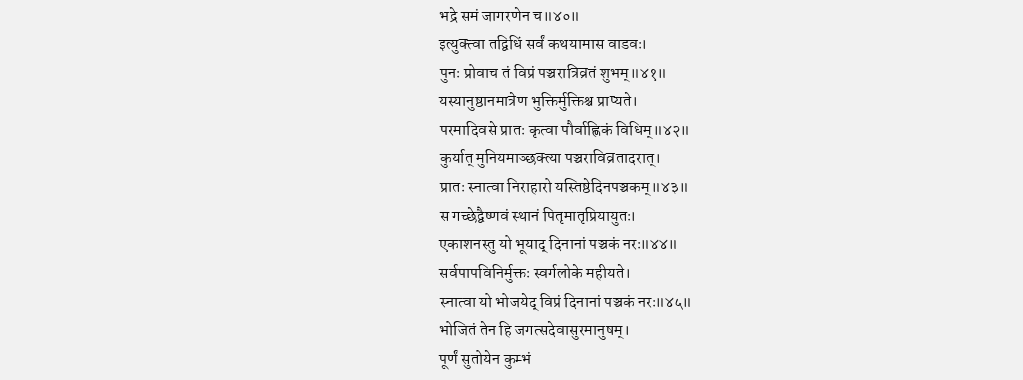भद्रे समं जागरणेन च॥४०॥
इत्युक्त्वा तद्विधिं सर्वं कथयामास वाडवः।
पुनः प्रोवाच तं विप्रं पञ्चरात्रिव्रतं शुभम्॥४१॥
यस्यानुष्ठानमात्रेण भुक्तिर्मुक्तिश्च प्राप्यते।
परमादिवसे प्रातः कृत्वा पौर्वाह्णिकं विधिम्॥४२॥
कुर्यात् मुनियमाञ्छक्त्या पञ्चराविव्रतादरात्।
प्रातः स्नात्वा निराहारो यस्तिष्ठेदिनपञ्चकम्॥४३॥
स गच्छेद्वैष्णवं स्थानं पितृमातृप्रियायुतः।
एकाशनस्तु यो भूयाद् दिनानां पञ्चकं नरः॥४४॥
सर्वपापविनिर्मुक्तः स्वर्गलोके महीयते।
स्नात्वा यो भोजयेद् विप्रं दिनानां पञ्चकं नरः॥४५॥
भोजितं तेन हि जगत्सदेवासुरमानुषम्।
पूर्णं सुतोयेन कुम्भं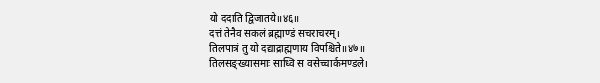यो ददाति द्विजातये॥४६॥
दत्तं तेनैव सकलं ब्रह्माण्डं सचराचरम्।
तिलपात्रं तु यो दद्याद्राह्मणाय विपश्चिते॥४७॥
तिलसङ्ख्यासमाः साध्वि स वसेच्चार्कमण्डले।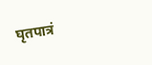घृतपात्रं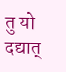तु यो दद्यात्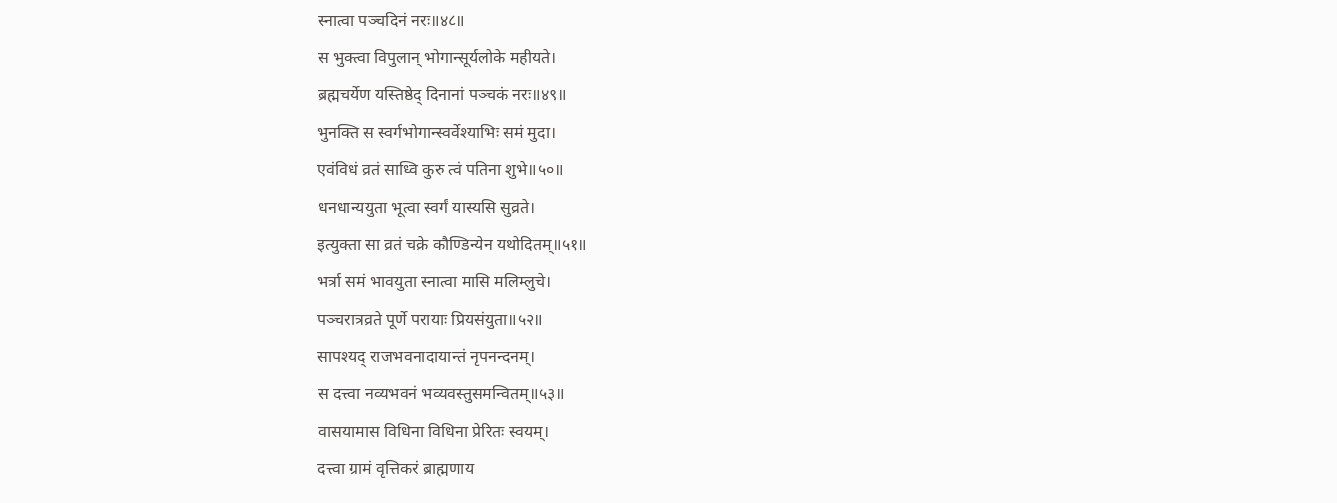स्नात्वा पञ्चदिनं नरः॥४८॥
स भुक्त्वा विपुलान् भोगान्सूर्यलोके महीयते।
ब्रह्मचर्येण यस्तिष्ठेद् दिनानां पञ्चकं नरः॥४९॥
भुनक्ति स स्वर्गभोगान्स्वर्वेश्याभिः समं मुदा।
एवंविधं व्रतं साध्वि कुरु त्वं पतिना शुभे॥५०॥
धनधान्ययुता भूत्वा स्वर्गं यास्यसि सुव्रते।
इत्युक्ता सा व्रतं चक्रे कौण्डिन्येन यथोदितम्॥५१॥
भर्त्रा समं भावयुता स्नात्वा मासि मलिम्लुचे।
पञ्चरात्रव्रते पूर्णे परायाः प्रियसंयुता॥५२॥
सापश्यद् राजभवनादायान्तं नृपनन्दनम्।
स दत्त्वा नव्यभवनं भव्यवस्तुसमन्वितम्॥५३॥
वासयामास विधिना विधिना प्रेरितः स्वयम्।
दत्त्वा ग्रामं वृत्तिकरं ब्राह्मणाय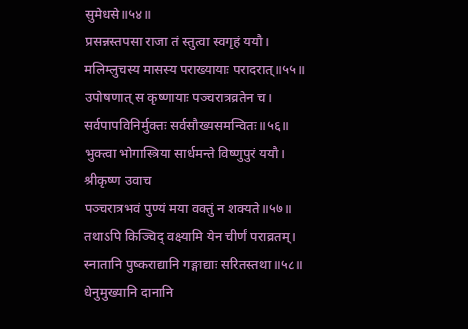सुमेधसे॥५४॥
प्रसन्नस्तपसा राजा तं स्तुत्वा स्वगृहं ययौ।
मलिम्लुचस्य मासस्य पराख्यायाः परादरात्॥५५॥
उपोषणात् स कृष्णायाः पञ्चरात्रव्रतेन च।
सर्वपापविनिर्मुक्तः सर्वसौख्यसमन्वितः॥५६॥
भुक्त्वा भोगास्त्रिया सार्धमन्ते विष्णुपुरं ययौ।
श्रीकृष्ण उवाच
पञ्चरात्रभवं पुण्यं मया वक्तुं न शक्यते॥५७॥
तथाऽपि किञ्चिद् वक्ष्यामि येन चीर्णं पराव्रतम्।
स्नातानि पुष्कराद्यानि गङ्गाद्याः सरितस्तथा॥५८॥
धेनुमुख्यानि दानानि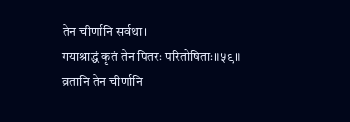तेन चीर्णानि सर्वथा।
गयाश्राद्धं कृतं तेन पितरः परितोषिताः॥५९॥
व्रतानि तेन चीर्णानि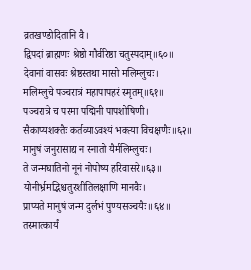व्रतखण्डोदितानि वै।
द्विपदां ब्राह्मणः श्रेष्ठो गौर्वरिष्ठा चतुस्पदाम्॥६०॥
देवानां वासवः श्रेष्ठस्तथा मासो मलिम्लुचः।
मलिम्लुचे पञ्चरात्रं महापापहरं स्मृतम्॥६१॥
पञ्चरात्रे च परमा पद्मिनी पापशोषिणी।
सैकाप्यशक्तैः कर्तव्याऽवश्यं भक्त्या विचक्षणैः॥६२॥
मानुषं जनुरासाद्य न स्नातो यैर्मलिम्लुचः।
ते जन्मघातिनो नूनं नोपोष्य हरिवासरे॥६३॥
योनीर्भ्रमद्भिश्चतुरशीतिलक्षाणि मानवैः।
प्राप्यते मानुषं जन्म दुर्लभं पुण्यसञ्चयैः॥६४॥
तस्मात्कार्यं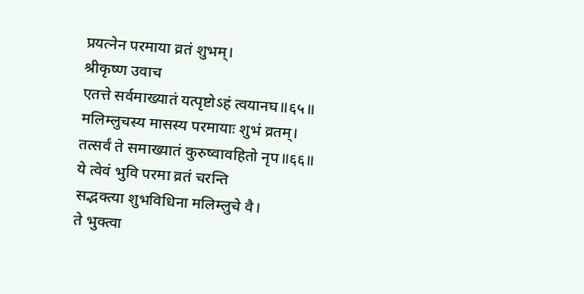प्रयत्नेन परमाया व्रतं शुभम्।
श्रीकृष्ण उवाच
एतत्ते सर्वमाख्यातं यत्पृष्टोऽहं त्वयानघ॥६५॥
मलिम्लुचस्य मासस्य परमायाः शुभं व्रतम्।
तत्सर्वं ते समाख्यातं कुरुष्वावहितो नृप॥६६॥
ये त्वेवं भुवि परमा व्रतं चरन्ति
सद्भक्त्या शुभविधिना मलिम्लुचे वै।
ते भुक्त्वा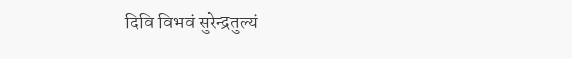दिवि विभवं सुरेन्द्रतुल्यं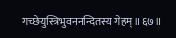गच्छेयुस्त्रिभुवननन्दितस्य गेहम्॥६७॥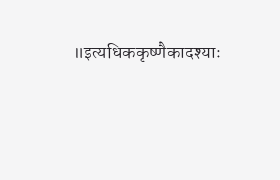॥इत्यधिककृष्णैकादश्याः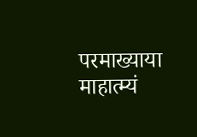परमाख्याया माहात्म्यं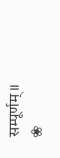सम्पूर्णम्॥
❀